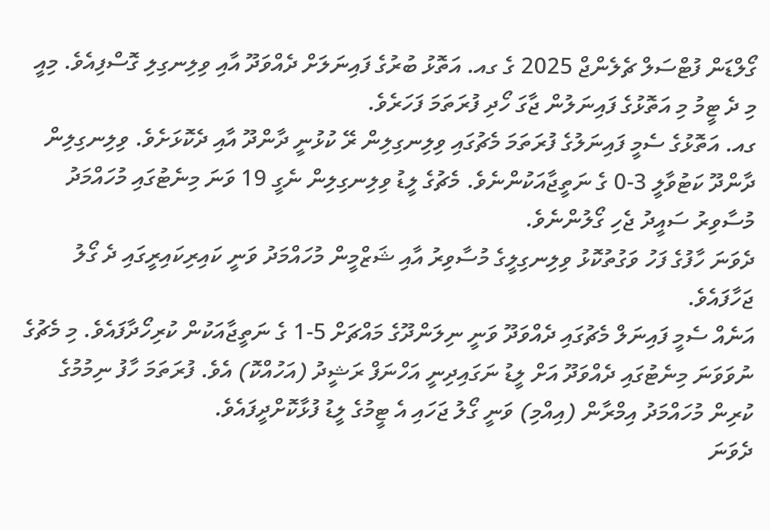ގޯލްޑަން ފުޓްސަލް ޗެލެންޖް 2025 ގެ ގއ. އަތޮޅު ބުރުގެ ފައިނަލަށް ދެއްވަދޫ އާއި ވިލިނގިލި ގޮސްފިއެވެ. މިއީ މި ދެ ޓީމު މި އަތޮޅުގެ ފައިނަލުން ޖާގަ ހޯދި ފުރަތަމަ ފަހަރެވެ.
ގއ. އަތޮޅުގެ ސެމީ ފައިނަލުގެ ފުރަތަމަ މެޗުގައި ވިލިނގިލިން ރޭ ކުޅުނީ ދާންދޫ އާއި ދެކޮޅަށެވެ. ވިލިނގިލިން ދާންދޫ ކަޓުވާލީ 3-0 ގެ ނަތީޖާއަކުންނެވެ. މެޗުގެ ލީޑު ވިލިނގިލިން ނެގީ 19 ވަނަ މިނެޓުގައި މުހައްމަދު މުސާވިރު ސައީދު ޖެހި ގޯލުންނެވެ.
ދެވަނަ ހާފުގެ ފަހު ވަގުތުކޮޅު ވިލިނގިލީގެ މުސާވިރު އާއި ޝަޒްމީން މުހައްމަދު ވަނީ ކައިރިކައިރީގައި ދެ ގޯލު ޖަހާފައެވެ.
އަނެއް ސެމީ ފައިނަލް މެޗުގައި ދެއްވަދޫ ވަނީ ނިލަންދޫގެ މައްޗަށް 5-1 ގެ ނަތީޖާއަކުން ކުރިހޯދާފައެވެ. މި މެޗުގެ ނުވަވަނަ މިނެޓުގައި ދެއްވަދޫ އަށް ލީޑު ނަގައިދިނީ އަހްނަފް ރަޝީދު (އަހުއްކޮ) އެވެ. ފުރަތަމަ ހާފު ނިމުމުގެ ކުރިން މުހައްމަދު އިމްރާން (އިއްމި) ވަނީ ގޯލު ޖަހައި އެ ޓީމުގެ ލީޑު ފުޅާކޮށްދީފައެވެ.
ދެވަނަ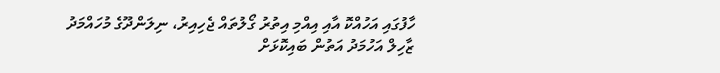ހާފުގައި އަހުއްކޮ އާއި އިއްމި އިތުރު ގޯލުތައް ޖެހިއިރު، ނިލަންދޫގެ މުހައްމަދު ޒާހިލް އަހުމަދު އަތުން ބައިކޮޅަށް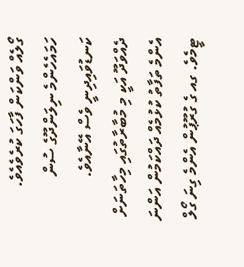ގޯލެއް ވަންކަން ފާހަގަ ކުރެވެއެވެ. ހަމައެހެންމެ ނިލަންދޫގެ ސުން ކަނޑުވައިދިނީ ވެސް އޭނާއެވެ.
ދެއްވަދޫ އަކީ މި މުބާރާތުގައި މިހާތަނަށް އެންމެ ތަފާތު ކުޅުމެއް ދައްކަމުން އަންނަ ޓީމެވެ. ގއ ގެ ގުރޫޕުން އެންމެ ގިނަ ގޯލް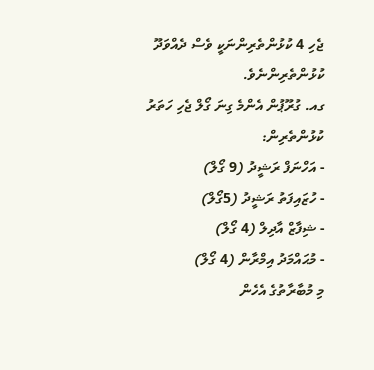ޖެހި 4 ކުޅުންތެރިންނަކީ ވެސް ދެއްވަދޫ ކުޅުންތެރިންނެވެ.
ގއ. ގުރޫޕުން އެންމެ ގިނަ ގޯލް ޖެހި ހަތަރު ކުޅުންތެރިން:
- އަހްނަފް ރަޝީދު (9 ގޯލް)
- ހުޒައިފަތު ރަޝީދު (5ގޯލް)
- ޝިފާޒް އާދިލް (4 ގޯލް)
- މުޙައްމަދު އިމްރާން (4 ގޯލް)
މި މުބާރާތުގެ އެހެން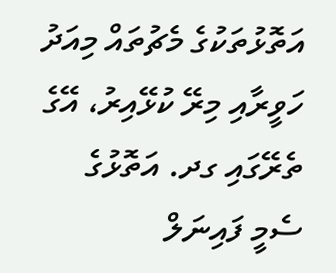އަތޮޅުތަކުގެ މެޗުތައް މިއަދު ހަވީރާއި މިރޭ ކުޅޭއިރު، އޭގެ ތެރޭގައި ގދ. އަތޮޅުގެ ސެމީ ފައިނަލް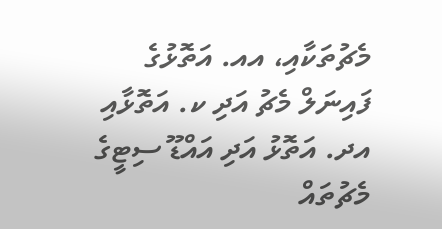މެޗުތަކާއި، އއ. އަތޮޅުގެ ފައިނަލް މެޗު އަދި ކ. އަތޮޅާއި އދ. އަތޮޅު އަދި އައްޑޫ ސިޓީގެ މެޗުތައް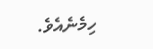ހިމެނެއެވެ.